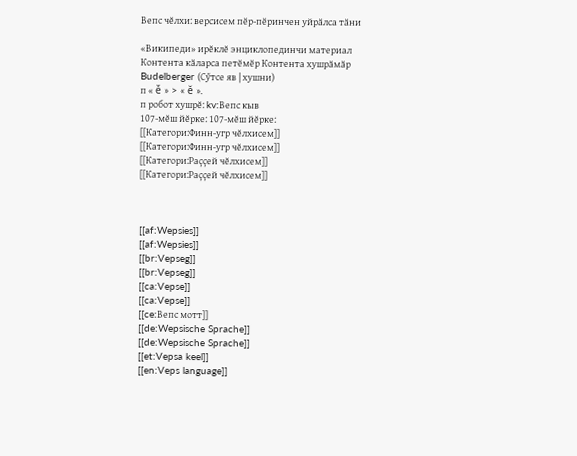Вепс чĕлхи: версисем пӗр-пӗринчен уйрӑлса тӑни

«Википеди» ирĕклĕ энциклопединчи материал
Контента кӑларса петӗмӗр Контента хушрӑмӑр
Budelberger (Сӳтсе яв | хушни)
п « ě » > « ĕ ».
п робот хушрĕ: kv:Вепс кыв
107-мĕш йĕрке: 107-мĕш йĕрке:
[[Категори:Финн-угр чĕлхисем]]
[[Категори:Финн-угр чĕлхисем]]
[[Категори:Раççей чĕлхисем]]
[[Категори:Раççей чĕлхисем]]



[[af:Wepsies]]
[[af:Wepsies]]
[[br:Vepseg]]
[[br:Vepseg]]
[[ca:Vepse]]
[[ca:Vepse]]
[[ce:Вепс мотт]]
[[de:Wepsische Sprache]]
[[de:Wepsische Sprache]]
[[et:Vepsa keel]]
[[en:Veps language]]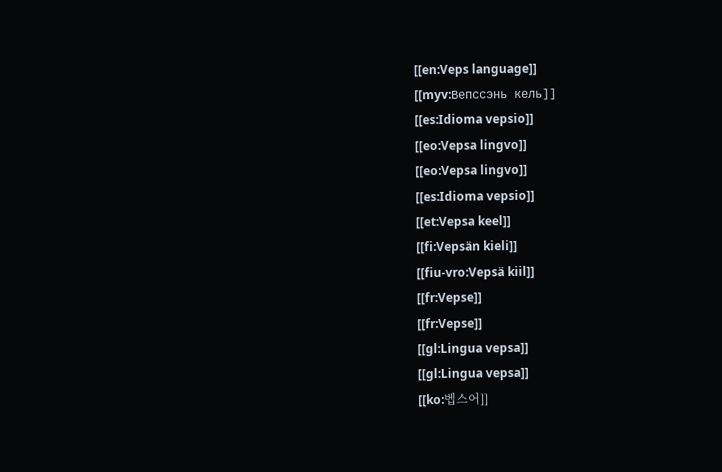[[en:Veps language]]
[[myv:Вепссэнь кель]]
[[es:Idioma vepsio]]
[[eo:Vepsa lingvo]]
[[eo:Vepsa lingvo]]
[[es:Idioma vepsio]]
[[et:Vepsa keel]]
[[fi:Vepsän kieli]]
[[fiu-vro:Vepsä kiil]]
[[fr:Vepse]]
[[fr:Vepse]]
[[gl:Lingua vepsa]]
[[gl:Lingua vepsa]]
[[ko:벱스어]]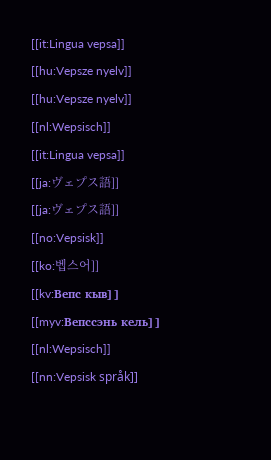[[it:Lingua vepsa]]
[[hu:Vepsze nyelv]]
[[hu:Vepsze nyelv]]
[[nl:Wepsisch]]
[[it:Lingua vepsa]]
[[ja:ヴェプス語]]
[[ja:ヴェプス語]]
[[no:Vepsisk]]
[[ko:벱스어]]
[[kv:Вепс кыв]]
[[myv:Вепссэнь кель]]
[[nl:Wepsisch]]
[[nn:Vepsisk språk]]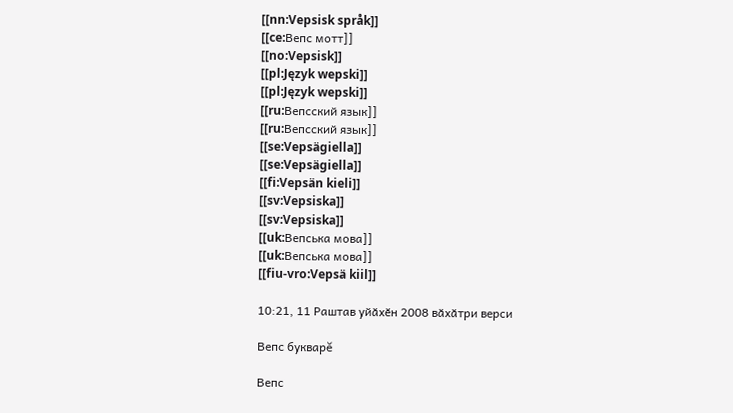[[nn:Vepsisk språk]]
[[ce:Вепс мотт]]
[[no:Vepsisk]]
[[pl:Język wepski]]
[[pl:Język wepski]]
[[ru:Вепсский язык]]
[[ru:Вепсский язык]]
[[se:Vepsägiella]]
[[se:Vepsägiella]]
[[fi:Vepsän kieli]]
[[sv:Vepsiska]]
[[sv:Vepsiska]]
[[uk:Вепська мова]]
[[uk:Вепська мова]]
[[fiu-vro:Vepsä kiil]]

10:21, 11 Раштав уйӑхӗн 2008 вӑхӑтри верси

Вепс букварĕ

Вепс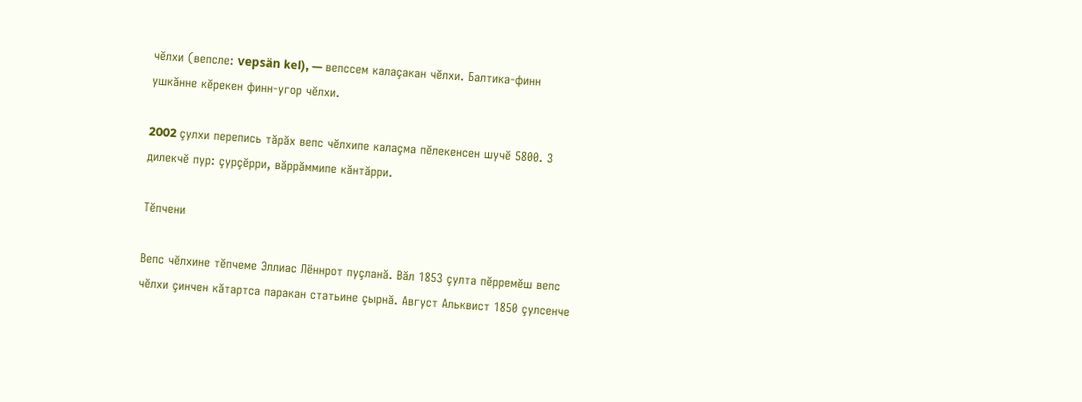чĕлхи (вепсле: vepsän kel), — вепссем калаçакан чĕлхи. Балтика-финн ушкăнне кĕрекен финн-угор чĕлхи.

2002 çулхи перепись тăрăх вепс чĕлхипе калаçма пĕлекенсен шучĕ 5800. 3 дилекчĕ пур: çурçĕрри, вăррăммипе кăнтăрри.

Тĕпчени

Вепс чĕлхине тĕпчеме Эллиас Лённрот пуçланă. Вăл 1853 çулта пĕрремĕш вепс чĕлхи çинчен кăтартса паракан статьине çырнă. Август Альквист 1850 çулсенче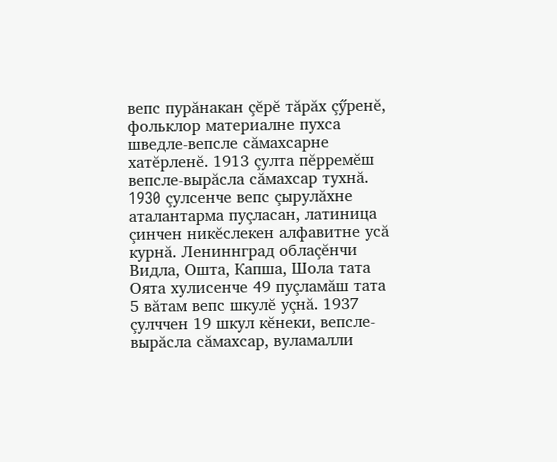вепс пурăнакан çĕрĕ тăрăх çӳренĕ, фольклор материалне пухса шведле-вепсле сăмахсарне хатĕрленĕ. 1913 çулта пĕрремĕш вепсле-вырăсла сăмахсар тухнă. 1930 çулсенче вепс çырулăхне аталантарма пуçласан, латиница çинчен никĕслекен алфавитне усă курнă. Лениннград облаçĕнчи Видла, Ошта, Капша, Шола тата Оята хулисенче 49 пуçламăш тата 5 вăтам вепс шкулĕ уçнă. 1937 çулччен 19 шкул кĕнеки, вепсле-вырăсла сăмахсар, вуламалли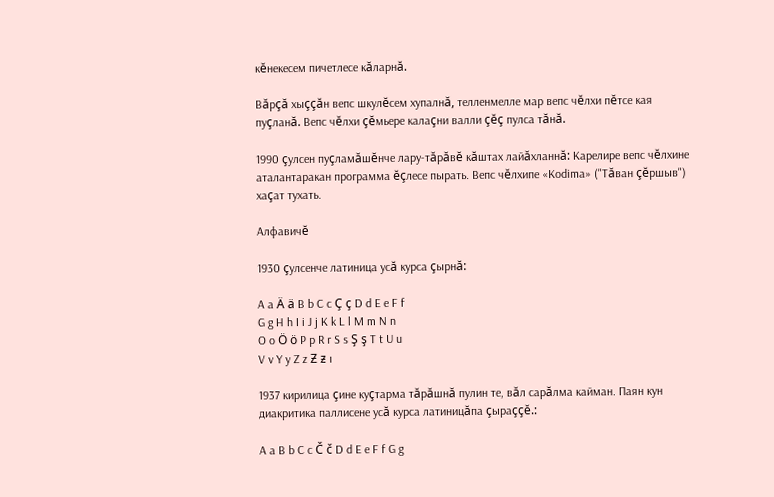кĕнекесем пичетлесе кăларнă.

Вăрçă хыççăн вепс шкулĕсем хупалнă, телленмелле мар вепс чĕлхи пĕтсе кая пуçланă. Вепс чĕлхи çĕмьере калаçни валли çĕç пулса тăнă.

1990 çулсен пуçламăшĕнче лару-тăрăвĕ кăштах лайăхланнă: Карелире вепс чĕлхине аталантаракан программа ĕçлесе пырать. Вепс чĕлхипе «Kodima» ("Тăван çĕршыв") хаçат тухать.

Алфавичĕ

1930 çулсенче латиница усă курса çырнă:

A a Ä ä B b C c Ç ç D d E e F f
G g H h I i J j K k L l M m N n
O o Ö ö P p R r S s Ş ş T t U u
V v Y y Z z Ƶ ƶ ı

1937 кирилица çине куçтарма тăрăшнă пулин те, вăл сарăлма кайман. Паян кун диакритика паллисене усă курса латиницăпа çыраççĕ.:

A a B b C c Č č D d E e F f G g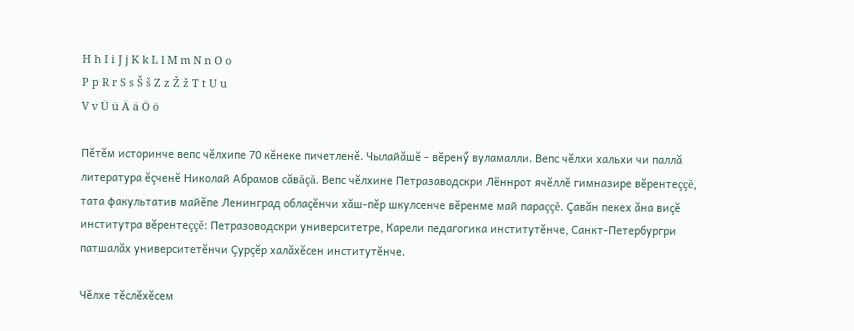H h I i J j K k L l M m N n O o
P p R r S s Š š Z z Ž ž T t U u
V v Ü ü Ä ä Ö ö

Пĕтĕм историнче вепс чĕлхипе 70 кĕнеке пичетленĕ. Чылайăшĕ - вĕренӳ вуламалли. Вепс чĕлхи хальхи чи паллă литература ĕçченĕ Николай Абрамов сăвăçă. Вепс чĕлхине Петразаводскри Лённрот ячĕллĕ гимназире вĕрентеççĕ, тата факультатив майĕпе Ленинград облаçĕнчи хăш-пĕр шкулсенче вĕренме май параççĕ. Çавăн пекех ăна виçĕ институтра вĕрентеççĕ: Петразоводскри университетре, Карели педагогика институтĕнче, Санкт-Петербургри патшалăх университетĕнчи Çурçĕр халăхĕсен институтĕнче.

Чĕлхе тĕслĕхĕсем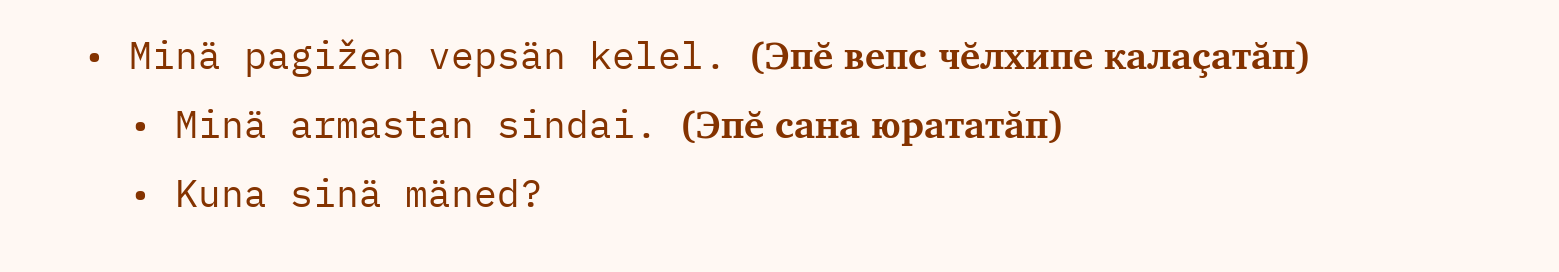• Minä pagižen vepsän kelel. (Эпĕ вепс чĕлхипе калаçатăп)
  • Minä armastan sindai. (Эпĕ сана юрататăп)
  • Kuna sinä mäned?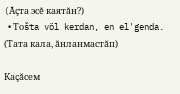(Ăçта эсĕ каятăн?)
  • Тоšta völ kerdan, en el'genda. (Тата кала, ăнланмастăп)

Каçăсем